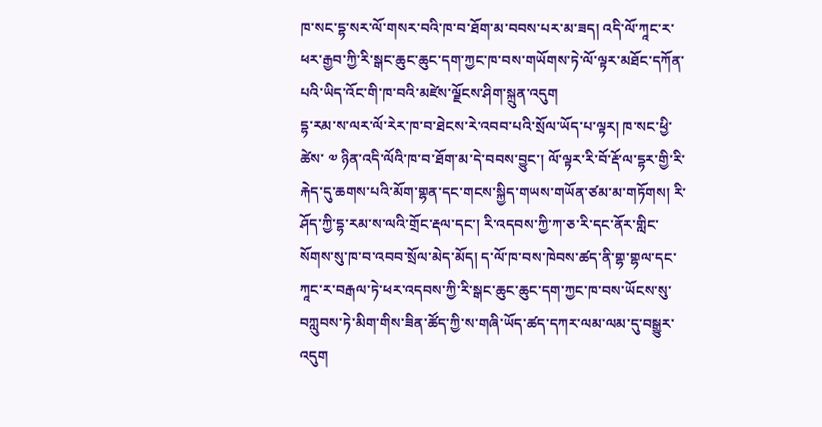ཁ་སང་དྷ་སར་ལོ་གསར་བའི་ཁ་བ་ཐོག་མ་བབས་པར་མ་ཟད། འདི་ལོ་ཀཱང་ར་ཕར་རྒྱབ་ཀྱི་རི་སྒང་ཆུང་ཆུང་དག་ཀྱང་ཁ་བས་གཡོགས་ཏེ་ལོ་ལྟར་མཐོང་དཀོན་པའི་ཡིད་འོང་གི་ཁ་བའི་མཛེས་ལྗོངས་ཤིག་སྐྲུན་འདུག
དྷ་རམ་ས་ལར་ལོ་རེར་ཁ་བ་ཐེངས་རེ་འབབ་པའི་སྲོལ་ཡོད་པ་ལྟར། ཁ་སང་ཕྱི་ཚེས་ ༧ ཉིན་འདི་ལོའི་ཁ་བ་ཐོག་མ་དེ་བབས་བྱུང་། ལོ་ལྟར་རི་བོ་རྡོ་ལ་དྷར་གྱི་རི་རྐེད་དུ་ཆགས་པའི་མོག་གྷན་དང་གངས་སྐྱིད་གཡས་གཡོན་ཙམ་མ་གཏོགས། རི་ཤོད་ཀྱི་དྷ་རམ་ས་ལའི་གྲོང་རྡལ་དང་། རི་འདབས་ཀྱི་ཀ་ཅ་རི་དང་ནོར་གླིང་སོགས་སུ་ཁ་བ་འབབ་སྲོལ་མེད་མོད། ད་ལོ་ཁ་བས་ཁེབས་ཚད་ནི་གྷ་གྷལ་དང་ཀཱང་ར་བརྒལ་ཏེ་ཕར་འདབས་ཀྱི་རི་སྒང་ཆུང་ཆུང་དག་ཀྱང་ཁ་བས་ཡོངས་སུ་བཀླུབས་ཏེ་མིག་གིས་ཟིན་ཚོད་ཀྱི་ས་གཞི་ཡོད་ཚད་དཀར་ལམ་ལམ་དུ་བསྒྱུར་འདུག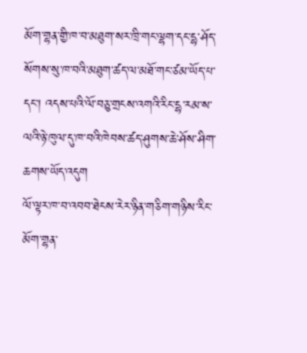མོག་གྷན་གྱི་ཁ་བ་མཐུག་སར་ཁྲི་གང་ལྷག་དང་དྷ་ཤོད་སོགས་སུ་ཁ་བའི་མཐུག་ཚད་ལ་མཐོ་གང་ཙམ་ཡོད་པ་དང་། འདས་པའི་ལོ་བཅུ་གྲངས་འགའི་རིང་དྷ་རམ་ས་ལའི་ཉེ་ཁུལ་དུ་ཁ་བའི་ཁེབས་ཚད་ཤུགས་ཆེ་ཤོས་ཤིག་ཆགས་ཡོད་འདུག
ལོ་ལྟར་ཁ་བ་འབབ་ཐེངས་རེར་ཉིན་གཅིག་གཉིས་རིང་མོག་གྷན་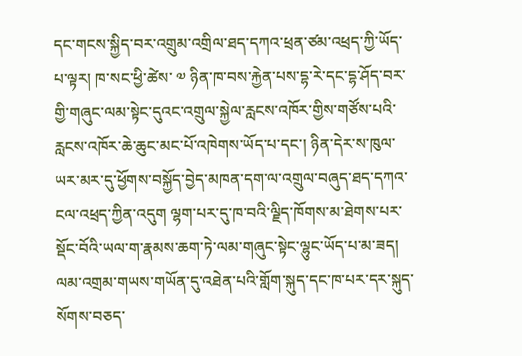དང་གངས་སྐྱིད་བར་འགྲུམ་འགྲིལ་ཐད་དཀའ་ཕྲན་ཙམ་འཕྲད་ཀྱི་ཡོད་པ་ལྟར། ཁ་སང་ཕྱི་ཚེས་ ༧ ཉིན་ཁ་བས་རྐྱེན་པས་དྷ་རེ་དང་དྷ་ཤོད་བར་གྱི་གཞུང་ལམ་སྟེང་དུའང་འགྲུལ་སྐྱེལ་རླངས་འཁོར་གྱིས་གཙོས་པའི་རླངས་འཁོར་ཆེ་ཆུང་མང་པོ་འཁེགས་ཡོད་པ་དང་། ཉིན་དེར་ས་ཁུལ་ཡར་མར་དུ་ཕྱོགས་བསྐྱོད་བྱེད་མཁན་དག་ལ་འགྲུལ་བཞུད་ཐད་དཀའ་ངལ་འཕྲད་ཀྱིན་འདུག ལྷག་པར་དུ་ཁ་བའི་ལྗིད་ཁོགས་མ་ཐེགས་པར་སྡོང་བོའི་ཡལ་ག་རྣམས་ཆག་ཏེ་ལམ་གཞུང་སྟེང་ལྷུང་ཡོད་པ་མ་ཟད། ལམ་འགྲམ་གཡས་གཡོན་དུ་འཐེན་པའི་གློག་སྐུད་དང་ཁ་པར་དར་སྐུད་སོགས་བཅད་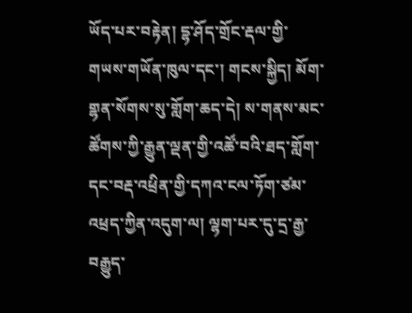ཡོད་པར་བརྟེན། དྷ་ཤོད་གྲོང་རྡལ་གྱི་གཡས་གཡོན་ཁུལ་དང་། གངས་སྐྱིད། མོག་གྷན་སོགས་སུ་གློག་ཆད་དེ། ས་གནས་མང་ཚོགས་ཀྱི་རྒྱུན་ལྡན་གྱི་འཚོ་བའི་ཐད་གློག་དང་བརྡ་འཕྲིན་གྱི་དཀའ་ངལ་ཏོག་ཙམ་འཕྲད་ཀྱིན་འདུག་ལ། ལྷག་པར་དུ་དྲ་རྒྱ་བརྒྱུད་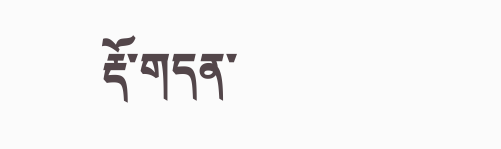རྡོ་གདན་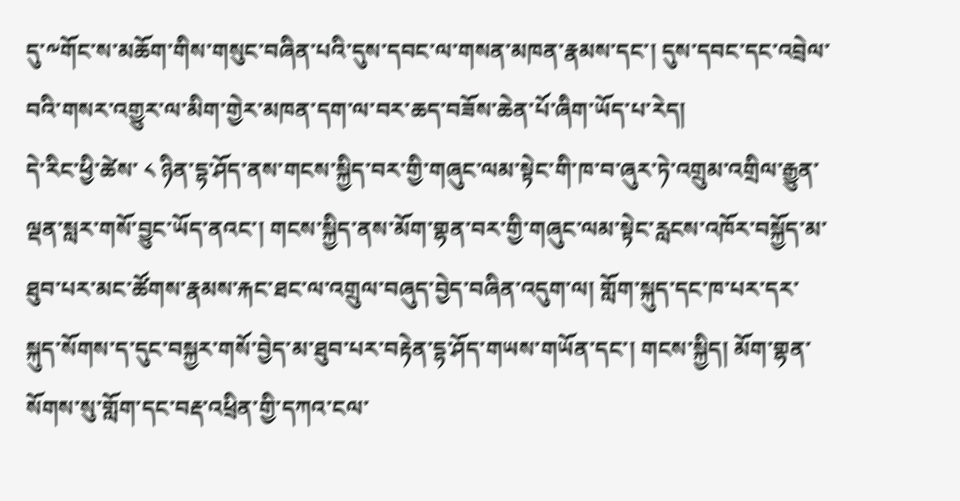དུ་༸གོང་ས་མཆོག་གིས་གསུང་བཞིན་པའི་དུས་དབང་ལ་གསན་མཁན་རྣམས་དང་། དུས་དབང་དང་འབྲེལ་བའི་གསར་འགྱུར་ལ་མིག་གྱེར་མཁན་དག་ལ་བར་ཆད་བཟོས་ཆེན་པོ་ཞིག་ཡོད་པ་རེད།
དེ་རིང་ཕྱི་ཚེས་ ༨ ཉིན་དྷ་ཤོད་ནས་གངས་སྐྱིད་བར་གྱི་གཞུང་ལམ་སྟེང་གི་ཁ་བ་ཞུར་ཏེ་འགྲུམ་འགྲིལ་རྒྱུན་ལྡན་སླར་གསོ་བྱུང་ཡོད་ནའང་། གངས་སྐྱིད་ནས་མོག་གྷན་བར་གྱི་གཞུང་ལམ་སྟེང་རླངས་འཁོར་བསྐྱོད་མ་ཐུབ་པར་མང་ཚོགས་རྣམས་རྐང་ཐང་ལ་འགྲུལ་བཞུད་བྱེད་བཞིན་འདུག་ལ། གློག་སྐུད་དང་ཁ་པར་དར་སྐུད་སོགས་ད་དུང་བསྐྱར་གསོ་བྱེད་མ་ཐུབ་པར་བརྟེན་དྷ་ཤོད་གཡས་གཡོན་དང་། གངས་སྐྱིད། མོག་གྷན་སོགས་སུ་གློག་དང་བརྡ་འཕྲིན་གྱི་དཀའ་ངལ་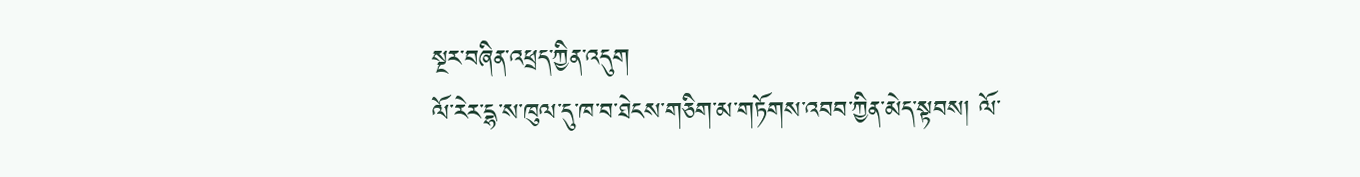སྔར་བཞིན་འཕྲད་ཀྱིན་འདུག
ལོ་རེར་དྷ་ས་ཁུལ་དུ་ཁ་བ་ཐེངས་གཅིག་མ་གཏོགས་འབབ་ཀྱིན་མེད་སྟབས། ལོ་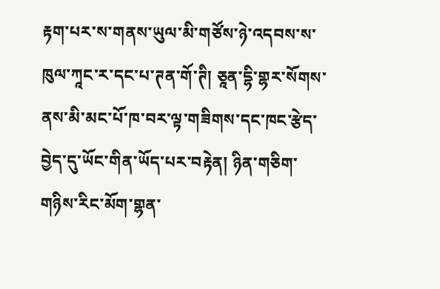རྟག་པར་ས་གནས་ཡུལ་མི་གཙོས་ཉེ་འདབས་ས་ཁུལ་ཀཱང་ར་དང་པ་ཊན་གོ་ཊི། ཅཱན་དྷི་གྷར་སོགས་ནས་མི་མང་པོ་ཁ་བར་ལྟ་གཟིགས་དང་ཁང་རྩེད་བྱེད་དུ་ཡོང་གིན་ཡོད་པར་བརྟེན། ཉིན་གཅིག་གཉིས་རིང་མོག་གྷན་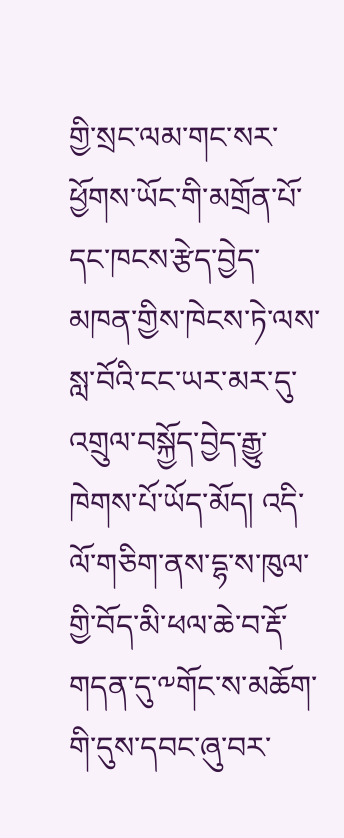གྱི་སྲང་ལམ་གང་སར་ཕྱོགས་ཡོང་གི་མགྲོན་པོ་དང་ཁངས་རྩེད་བྱེད་མཁན་གྱིས་ཁེངས་ཏེ་ལས་སླ་བོའི་ངང་ཡར་མར་དུ་འགྲུལ་བསྐྱོད་བྱེད་རྒྱུ་ཁེགས་པོ་ཡོད་མོད། འདི་ལོ་གཅིག་ནས་དྷ་ས་ཁུལ་གྱི་བོད་མི་ཕལ་ཆེ་བ་རྡོ་གདན་དུ་༸གོང་ས་མཆོག་གི་དུས་དབང་ཞུ་བར་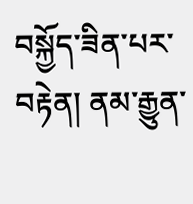བསྐྱོད་ཟིན་པར་བརྟེན། ནམ་རྒྱུན་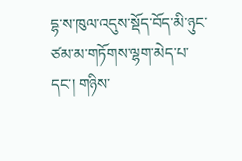དྷ་ས་ཁུལ་འདུས་སྡོད་བོད་མི་ཉུང་ཙམ་མ་གཏོགས་ལྷག་མེད་པ་དང་། གཉིས་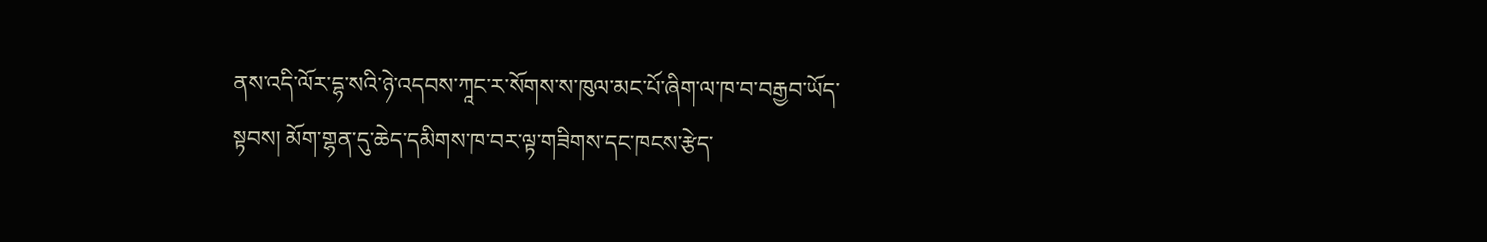ནས་འདི་ལོར་དྷ་སའི་ཉེ་འདབས་ཀཱང་ར་སོགས་ས་ཁུལ་མང་པོ་ཞིག་ལ་ཁ་བ་བརྒྱབ་ཡོད་སྟབས། མོག་གྷན་དུ་ཆེད་དམིགས་ཁ་བར་ལྟ་གཟིགས་དང་ཁངས་རྩེད་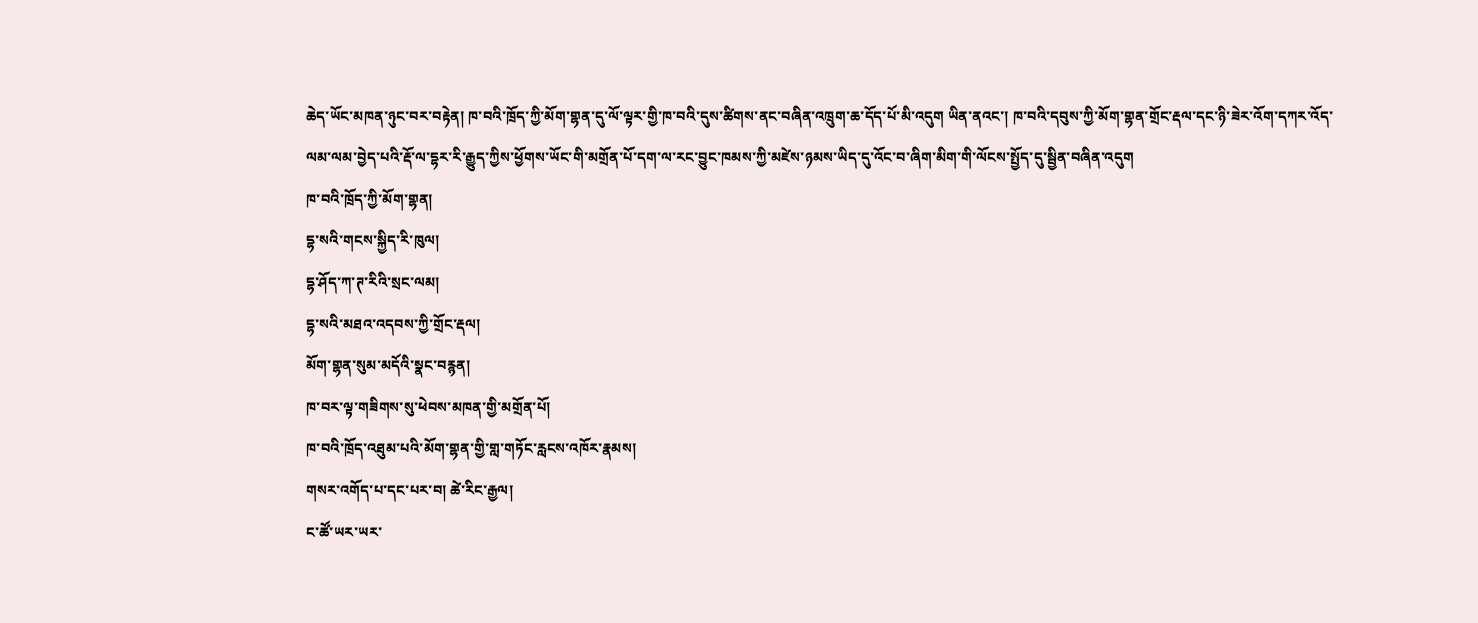ཆེད་ཡོང་མཁན་ཉུང་བར་བརྟེན། ཁ་བའི་ཁྲོད་ཀྱི་མོག་གྷན་དུ་ལོ་ལྟར་གྱི་ཁ་བའི་དུས་ཚིགས་ནང་བཞིན་འཁྲུག་ཆ་དོད་པོ་མི་འདུག ཡིན་ནའང་། ཁ་བའི་དབུས་ཀྱི་མོག་གྷན་གྲོང་རྡལ་དང་ཉི་ཟེར་འོག་དཀར་འོད་ལམ་ལམ་བྱེད་པའི་རྡོ་ལ་དྷར་རི་རྒྱུད་ཀྱིས་ཕྱོགས་ཡོང་གི་མགྲོན་པོ་དག་ལ་རང་བྱུང་ཁམས་ཀྱི་མཛེས་ཉམས་ཡིད་དུ་འོང་བ་ཞིག་མིག་གི་ལོངས་སྤྱོད་དུ་སྦྱིན་བཞིན་འདུག
ཁ་བའི་ཁྲོད་ཀྱི་མོག་གྷན།
དྷ་སའི་གངས་སྐྱིད་རི་ཁུལ།
དྷ་ཤོད་ཀ་ཊ་རིའི་སྲང་ལམ།
དྷ་སའི་མཐའ་འདབས་ཀྱི་གྲོང་རྡལ།
མོག་གྷན་སུམ་མདོའི་སྣང་བརྙན།
ཁ་བར་ལྟ་གཟིགས་སུ་ཕེབས་མཁན་གྱི་མགྲོན་པོ།
ཁ་བའི་ཁྲོད་འཐུམ་པའི་མོག་གྷན་གྱི་གླ་གཏོང་རླངས་འཁོར་རྣམས།
གསར་འགོད་པ་དང་པར་བ། ཚེ་རིང་རྒྱལ།
ང་ཚོ་ཡར་ཡར་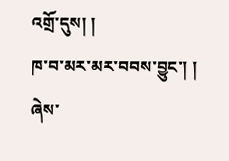འགྲོ་དུས། །
ཁ་བ་མར་མར་བབས་བྱུང་། །
ཞེས་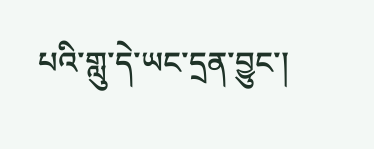པའི་གླུ་དེ་ཡང་དྲན་བྱུང་།